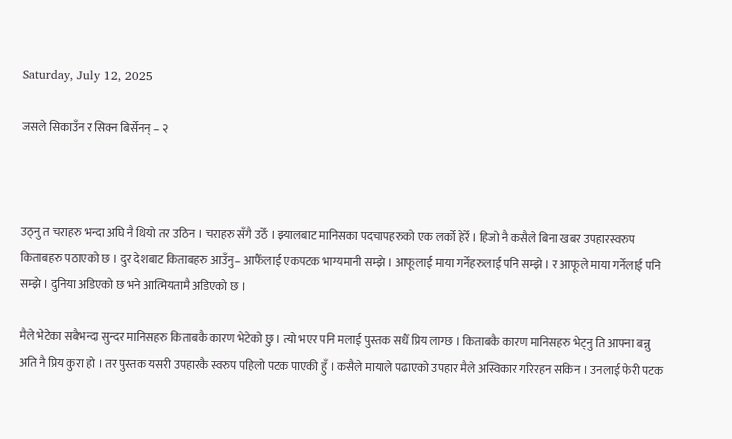Saturday, July 12, 2025

जसले सिकाउँन र सिक्न बिर्सेनन् – २



उठ्नु त चराहरु भन्दा अघि नै थियो तर उठिन । चराहरु सँगै उठेँ । झ्यालबाट मानिसका पदचापहरुको एक लर्को हेरेँ । हिजो नै कसैले बिना खबर उपहारस्वरुप किताबहरु पठाएको छ । दुर देशबाट किताबहरु आउँनु– आफैँलाई एकपटक भाग्यमानी सम्झे । आफूलाई माया गर्नेहरुलाई पनि सम्झे । र आफूले माया गर्नेलाई पनि सम्झे । दुनिया अडिएको छ भने आत्मियतामै अडिएको छ ।

मैले भेटेका सबैभन्दा सुन्दर मानिसहरु किताबकै कारण भेटेको छु । त्यो भएर पनि मलाई पुस्तक सधैँ प्रिय लाग्छ । किताबकै कारण मानिसहरु भेट्नु ति आफ्ना बन्नु अति नै प्रिय कुरा हो । तर पुस्तक यसरी उपहारकै स्वरुप पहिलो पटक पाएकी हुँ । कसैले मायाले पढाएको उपहार मैले अस्विकार गरिरहन सकिन । उनलाई फेरी पटक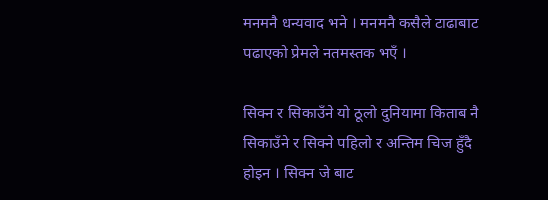मनमनै धन्यवाद भने । मनमनै कसैले टाढाबाट पढाएको प्रेमले नतमस्तक भएँ ।

सिक्न र सिकाउँने यो ठूलो दुनियामा किताब नै सिकाउँने र सिक्ने पहिलो र अन्तिम चिज हुँदै होइन । सिक्न जे बाट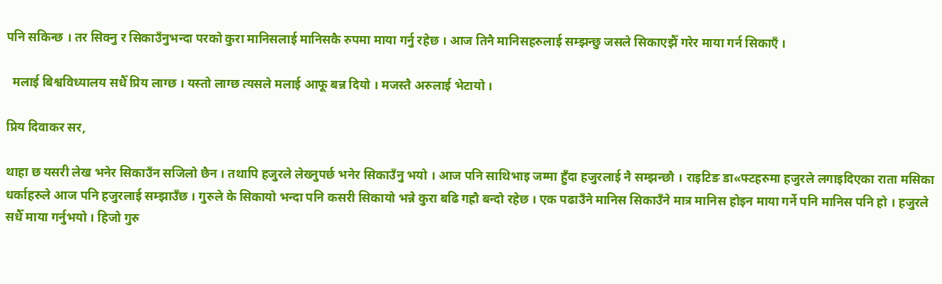पनि सकिन्छ । तर सिक्नु र सिकाउँनुभन्दा परको कुरा मानिसलाई मानिसकै रुपमा माया गर्नु रहेछ । आज तिनै मानिसहरुलाई सम्झन्छु जसले सिकाएझैँ गरेर माया गर्न सिकाएँ ।

  मलाई बिश्वविध्यालय सधैँ प्रिय लाग्छ । यस्तो लाग्छ त्यसले मलाई आफू बन्न दियो । मजस्तै अरुलाई भेटायो ।

प्रिय दिवाकर सर,

थाहा छ यसरी लेख भनेर सिकाउँन सजिलो छैन । तथापि हजुरले लेख्नुपर्छ भनेर सिकाउँनु भयो । आज पनि साथिभाइ जम्मा हुँदा हजुरलाई नै सम्झन्छौ । राइटिङ डा«फ्टहरुमा हजुरले लगाइदिएका राता मसिका धर्काहरुले आज पनि हजुरलाई सम्झाउँछ । गुरुले के सिकायो भन्दा पनि कसरी सिकायो भन्ने कुरा बढि गह्रौ बन्दो रहेछ । एक पढाउँने मानिस सिकाउँने मात्र मानिस होइन माया गर्ने पनि मानिस पनि हो । हजुरले सधैँ माया गर्नुभयो । हिजो गुरु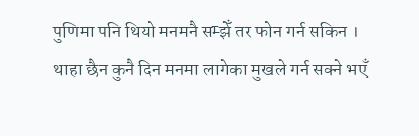पुणिमा पनि थियो मनमनै सम्झेँ तर फोन गर्न सकिन । थाहा छैन कुनै दिन मनमा लागेका मुखले गर्न सक्ने भएँ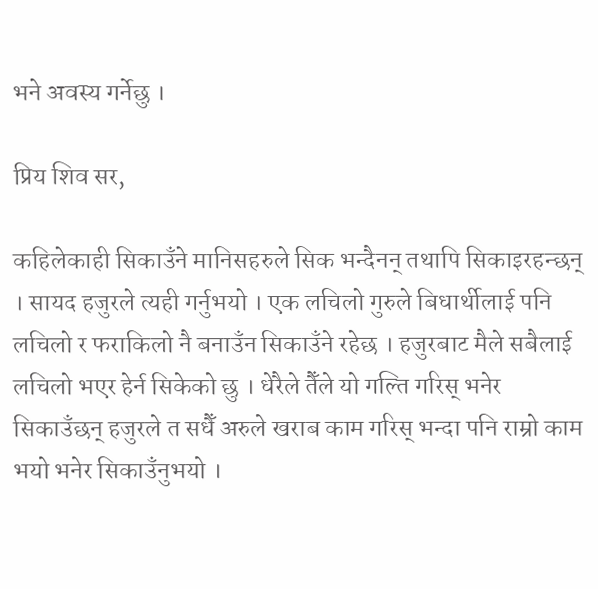भने अवस्य गर्नेछु ।

प्रिय शिव सर,

कहिलेकाही सिकाउँने मानिसहरुले सिक भन्दैनन् तथापि सिकाइरहन्छन् । सायद हजुरले त्यही गर्नुभयो । एक लचिलो गुरुले बिधार्थीलाई पनि लचिलो र फराकिलो नै बनाउँन सिकाउँने रहेछ । हजुरबाट मैले सबैलाई लचिलो भएर हेर्न सिकेको छु । धेरैले तैँले यो गल्ति गरिस् भनेर सिकाउँछन् हजुरले त सधैँ अरुले खराब काम गरिस् भन्दा पनि राम्रो काम भयो भनेर सिकाउँनुभयो ।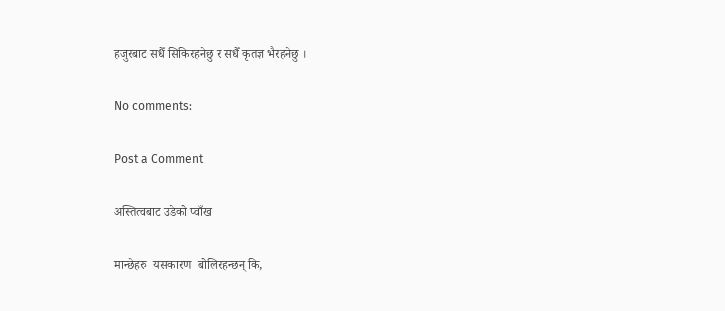हजुरबाट सधैँ सिकिरहनेछु र सधैँ कृतज्ञ भैरहनेछु ।

No comments:

Post a Comment

अस्तित्वबाट उडेको प्वाँख

मान्छेहरु  यसकारण  बोलिरहन्छन् कि,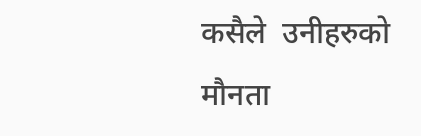कसैले  उनीहरुको मौनता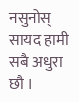नसुनोस्  सायद हामी सबै अधुरा छौ ।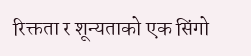रिक्तता र शून्यताको एक सिंगो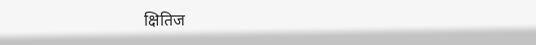क्षितिज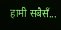हामी सबैसँ...